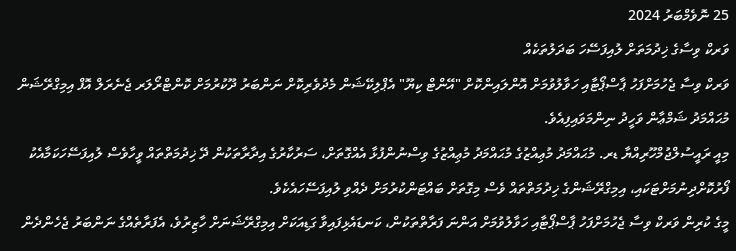25 ނޮވެމްބަރު 2024
ވަރކް ވިސާގެ ޚިދުމަތަށް ލުއިފަސޭހަ ބަދަލުތަކެއް
ވަރކް ވިސާ ޖެހުމަށްފަހު ޕާސްޕޯޓާއި ހަވާލުވުމަށް އޮންލައިންކޮށް "އޭންޓް ކިޔޫ" އެޕްލިކޭޝަން މެދުވެރިކޮށް ނަންބަރު ދޫކުރުމަށް ކޮންޓްރޯލަރ ޖެނެރަލް އޮފް އިމިގްރޭޝަން މުޙައްމަދު ޝަމްޢާން ވަހީދު ނިންމަވައިފިއެވެ.
މިއީ ރައީސުލްޖުމްހޫރިއްޔާ ޑރ. މުޙައްމަދު މުޢިއްޒުގެ މުޙައްމަދު މުޢިއްޒުގެ ވިސްނުންފުޅާ އެއްގޮތަށް، ސަރުކާރުގެ އިދާރާތަކުން ދޭ ޚިދުމަތްތައް ވީހާވެސް ލުއިފަސޭހަކަމާއެކު ފޯރުކޮށްދިނުމަށްޓަކައި، އިމިގްރޭޝަންގެ ޚިދުމަތްތައް ވެސް މިގޮތަށް ބައްޓަންކުރުމަށް ދެއްވި ލުއިފަސޭހައެކެވެ.
މީގެ ކުރިން ވަރކް ވިސާ ޖެހުމަށްފަހު ޕާސްޕޯޓާއި ހަވާލުވުމަށް އަންނަ ފަރާތްތަކުން، ކަނޑައެޅިފައިވާ ގަޑިއަކަށް އިމިގްރޭޝަނަށް ހާޒިރުވެ، އެފަރާތެއްގެ ނަންބަރު ޖެހެންދެން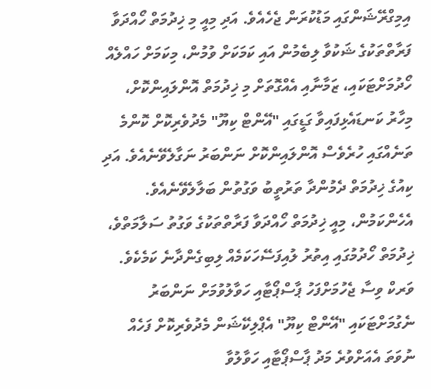އިމިގްރޭޝަންގައި މަޑުކުރަން ޖެހެއެވެ. އަދި މިއީ މި ޚިދުމަތް ހޯއްދަވާ ފަރާތްތަކުގެ ޝަކުވާ ލިބެމުން އައި ކަމަކަށް ވުމުން، މިކަމަށް ހައްލެއް ހޯދުމަށްޓަކައި، ޒަމާނާއި އެއްގޮތަށް މި ޚިދުމަތް އޮންލައިންކޮށް، މިހާރު ކަނޑައެޅިފައިވާ ގަޑީގައި "އޭންޓް ކިޔޫ" މެދުވެރިކޮށް ކޮންމެ ތަނެއްގައި ހުރެވެސް އޮންލައިންކޮށް ނަންބަރު ނަގާލެވޭނެއެވެ. އަދި ކިއުގެ ޚިދުމަތް ދެމުންދާ ތަރުތީބު ވަގުތުން ބަލާލެވޭނެއެވެ. އެހެންކަމުން، މިއީ ޚިދުމަތް ހޯއްދަވާ ފަރާތްތަކުގެ ވަގުތު ސަލާމަތްވެ، ޚިދުމަތް ހޯދުމުގައި އިތުރު ލުއިފަސޭހަކަމެއް ލިބިގެންދާނެ ކަމެކެވެ.
ވަރކް ވިސާ ޖެހުމަށްފަހު ޕާސްޕޯޓާއި ހަވާލުވުމަށް ނަންބަރު ނެގުމަށްޓަކައި "އޭންޓް ކިޔޫ" އެޕްލިކޭޝަން މެދުވެރިކޮށް ފަހެއް ނުވަތަ އެއަށްވުރެ މަދު ޕާސްޕޯޓާއި ހަވާލުވާ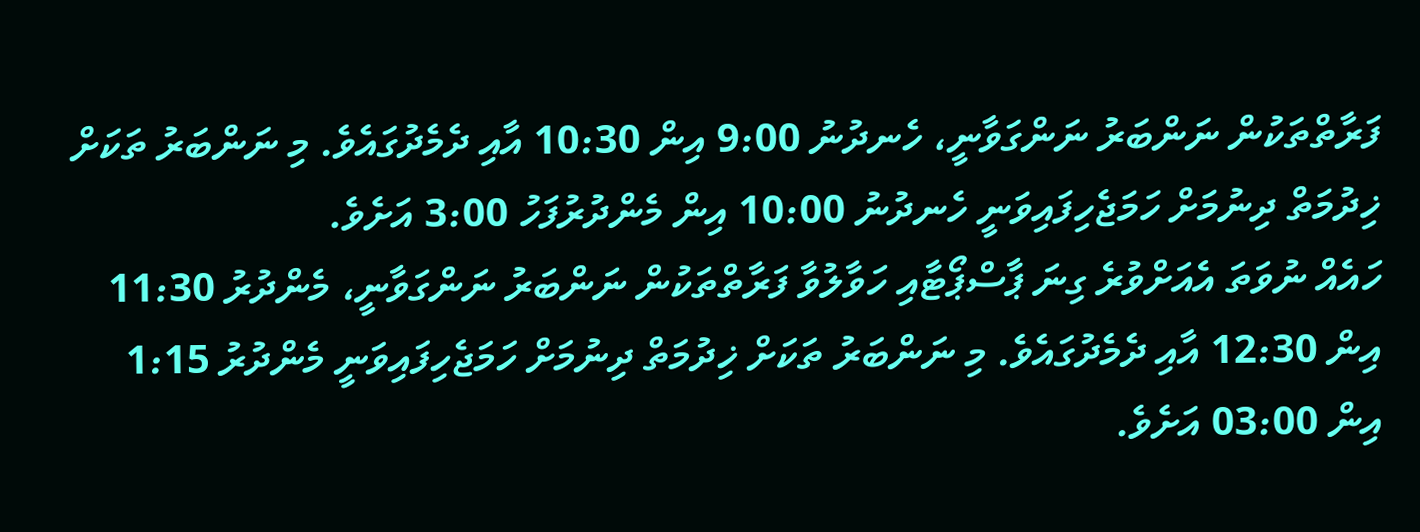ފަރާތްތަކުން ނަންބަރު ނަންގަވާނީ، ހެނދުނު 9:00 އިން 10:30 އާއި ދެމެދުގައެވެ. މި ނަންބަރު ތަކަށް ޚިދުމަތް ދިނުމަށް ހަމަޖެހިފައިވަނީ ހެނދުނު 10:00 އިން މެންދުރުފަހު 3:00 އަށެވެ.
ހައެއް ނުވަތަ އެއަށްވުރެ ގިނަ ޕާސްޕޯޓާއި ހަވާލުވާ ފަރާތްތަކުން ނަންބަރު ނަންގަވާނީ، މެންދުރު 11:30 އިން 12:30 އާއި ދެމެދުގައެވެ. މި ނަންބަރު ތަކަށް ޚިދުމަތް ދިނުމަށް ހަމަޖެހިފައިވަނީ މެންދުރު 1:15 އިން 03:00 އަށެވެ.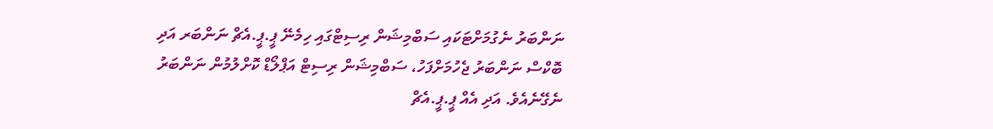ނަންބަރު ނެގުމަށްޓަކައި ސަބްމިޝަން ރިސިޓްގައި ހިމެނޭ ޕީ.ޕީ.އެޗް ނަންބަރ އަދި ބޮކްސް ނަންބަރު ޖެހުމަށްފަހު، ސަބްމިޝަން ރިސިޓް އަޕްލޯޑް ކޮށްލުމުން ނަންބަރު ނެގޭނެއެވެ. އަދި އެއް ޕީ.ޕީ.އެޗް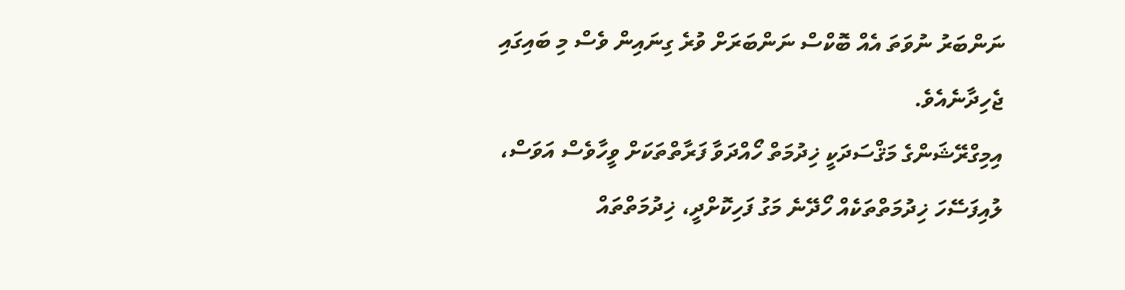ނަންބަރު ނުވަތަ އެއް ބޮކްސް ނަންބަރަށް ވުރެ ގިނައިން ވެސް މި ބައިގައި ޖެހިދާނެއެވެ.
އިމިގްރޭޝަންގެ މަޤްސަދަކީ ޚިދުމަތް ހޯއްދަވާ ފަރާތްތަކަށް ވީހާވެސް އަވަސް، ލުއިފަސޭހަ ޚިދުމަތްތަކެއް ހޯދޭނެ މަގު ފަހިކޮށްދީ، ޚިދުމަތްތައް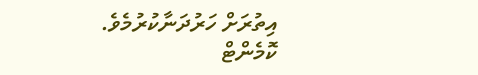އިތުރަށް ހަރުދަނާކުރުމެވެ.
ކޮމެންޓް